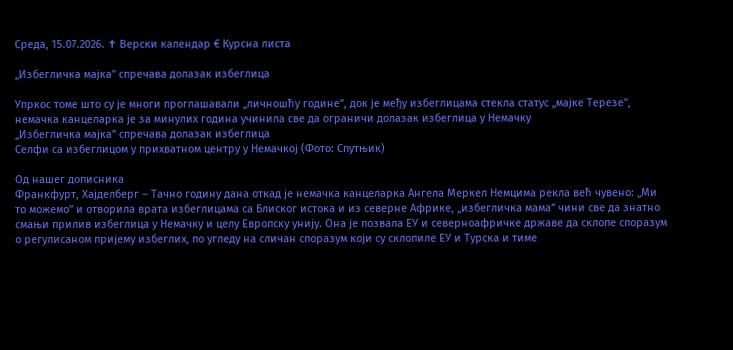Среда, 15.07.2026. ✝ Верски календар € Курсна листа

„Избегличка мајка” спречава долазак избеглица

Упркос томе што су је многи проглашавали „личношћу године”, док је међу избеглицама стекла статус „мајке Терезе”, немачка канцеларка је за минулих година учинила све да ограничи долазак избеглица у Немачку
„Избегличка мајка” спречава долазак избеглица
Селфи са избеглицом у прихватном центру у Немачкој (Фото: Спутњик)

Од нашег дописника
Франкфурт, Хајделберг – Тачно годину дана откад је немачка канцеларка Ангела Меркел Немцима рекла већ чувено: „Ми то можемо” и отворила врата избеглицама са Блиског истока и из северне Африке, „избегличка мама” чини све да знатно смањи прилив избеглица у Немачку и целу Европску унију. Она је позвала ЕУ и северноафричке државе да склопе споразум о регулисаном пријему избеглих, по угледу на сличан споразум који су склопиле ЕУ и Турска и тиме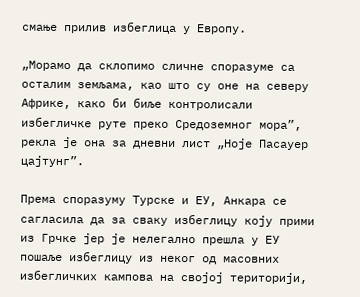смање прилив избеглица у Европу.

„Морамо да склопимо сличне споразуме са осталим земљама, као што су оне на северу Африке, како би биље контролисали избегличке руте преко Средоземног мора”, рекла је она за дневни лист „Ноје Пасауер цајтунг”.

Према споразуму Турске и ЕУ, Анкара се сагласила да за сваку избеглицу коју прими из Грчке јер је нелегално прешла у ЕУ пошаље избеглицу из неког од масовних избегличких кампова на својој територији,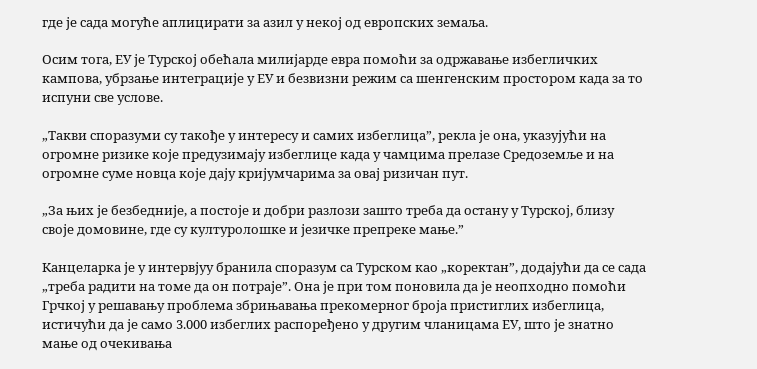где је сада могуће аплицирати за азил у некој од европских земаља.

Осим тога, ЕУ је Турској обећала милијарде евра помоћи за одржавање избегличких кампова, убрзање интеграције у ЕУ и безвизни режим са шенгенским простором када за то испуни све услове.

„Такви споразуми су такође у интересу и самих избеглица”, рекла је она, указујући на огромне ризике које предузимају избеглице када у чамцима прелазе Средоземље и на огромне суме новца које дају кријумчарима за овај ризичан пут.

„За њих је безбедније, а постоје и добри разлози зашто треба да остану у Турској, близу своје домовине, где су културолошке и језичке препреке мање.”

Канцеларка је у интервјуу бранила споразум са Турском као „коректан”, додајући да се сада „треба радити на томе да он потраје”. Она је при том поновила да је неопходно помоћи Грчкој у решавању проблема збрињавања прекомерног броја пристиглих избеглица, истичући да је само 3.000 избеглих распоређено у другим чланицама ЕУ, што је знатно мање од очекивања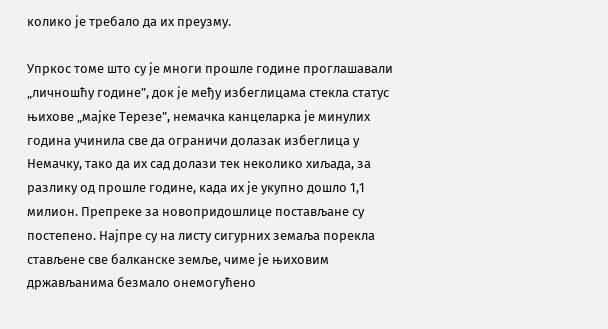колико је требало да их преузму.

Упркос томе што су је многи прошле године проглашавали „личношћу године”, док је међу избеглицама стекла статус њихове „мајке Терезе”, немачка канцеларка је минулих година учинила све да ограничи долазак избеглица у Немачку, тако да их сад долази тек неколико хиљада, за разлику од прошле године, када их је укупно дошло 1,1 милион. Препреке за новопридошлице постављане су постепено. Најпре су на листу сигурних земаља порекла стављене све балканске земље, чиме је њиховим држављанима безмало онемогућено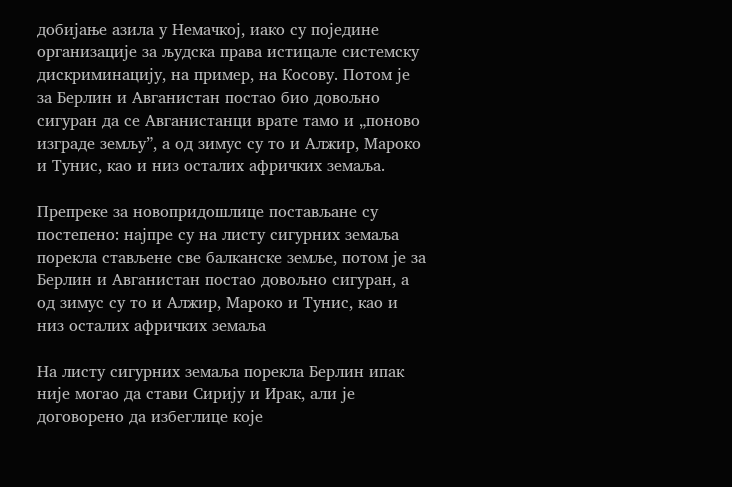добијање азила у Немачкој, иако су поједине организације за људска права истицале системску дискриминацију, на пример, на Косову. Потом је за Берлин и Авганистан постао био довољно сигуран да се Авганистанци врате тамо и „поново изграде земљу”, а од зимус су то и Алжир, Мароко и Тунис, као и низ осталих афричких земаља.

Препреке за новопридошлице постављане су постепено: најпре су на листу сигурних земаља порекла стављене све балканске земље, потом је за Берлин и Авганистан постао довољно сигуран, а од зимус су то и Алжир, Мароко и Тунис, као и низ осталих афричких земаља

На листу сигурних земаља порекла Берлин ипак није могао да стави Сирију и Ирак, али је договорено да избеглице које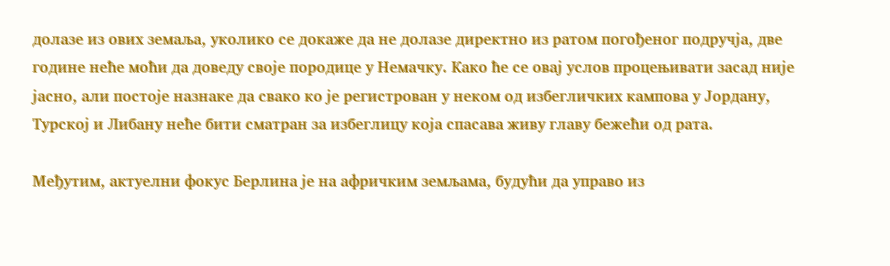долазе из ових земаља, уколико се докаже да не долазе директно из ратом погођеног подручја, две године неће моћи да доведу своје породице у Немачку. Како ће се овај услов процењивати засад није јасно, али постоје назнаке да свако ко је регистрован у неком од избегличких кампова у Јордану, Турској и Либану неће бити сматран за избеглицу која спасава живу главу бежећи од рата.

Међутим, актуелни фокус Берлина је на афричким земљама, будући да управо из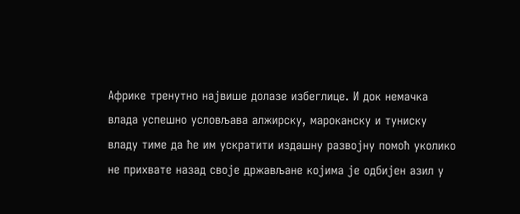Африке тренутно највише долазе избеглице. И док немачка влада успешно условљава алжирску, мароканску и туниску владу тиме да ће им ускратити издашну развојну помоћ уколико не прихвате назад своје држављане којима је одбијен азил у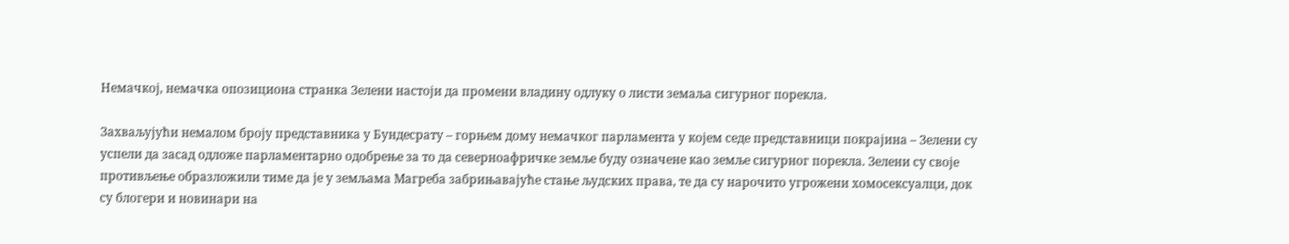Немачкој, немачка опозициона странка Зелени настоји да промени владину одлуку о листи земаља сигурног порекла.

Захваљујући немалом броју представника у Бундесрату – горњем дому немачког парламента у којем седе представници покрајина – Зелени су успели да засад одложе парламентарно одобрење за то да северноафричке земље буду означене као земље сигурног порекла. Зелени су своје противљење образложили тиме да је у земљама Магреба забрињавајуће стање људских права, те да су нарочито угрожени хомосексуалци, док су блогери и новинари на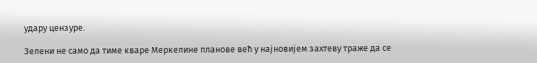удару цензуре.

Зелени не само да тиме кваре Меркелине планове већ у најновијем захтеву траже да се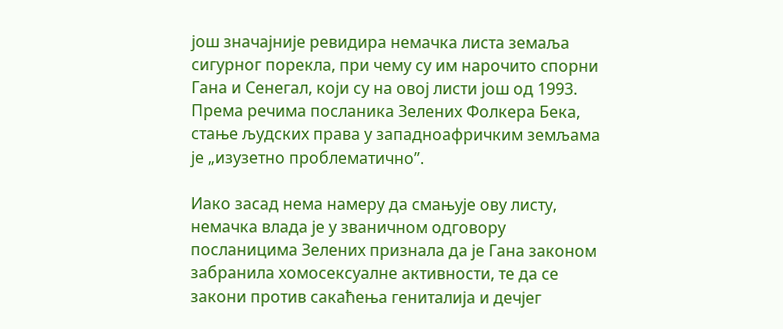још значајније ревидира немачка листа земаља сигурног порекла, при чему су им нарочито спорни Гана и Сенегал, који су на овој листи још од 1993. Према речима посланика Зелених Фолкера Бека, стање људских права у западноафричким земљама је „изузетно проблематично”.

Иако засад нема намеру да смањује ову листу, немачка влада је у званичном одговору посланицима Зелених признала да је Гана законом забранила хомосексуалне активности, те да се закони против сакаћења гениталија и дечјег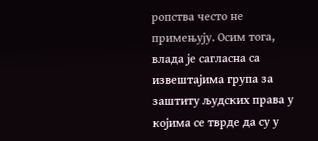ропства често не примењују. Осим тога, влада је сагласна са извештајима група за заштиту људских права у којима се тврде да су у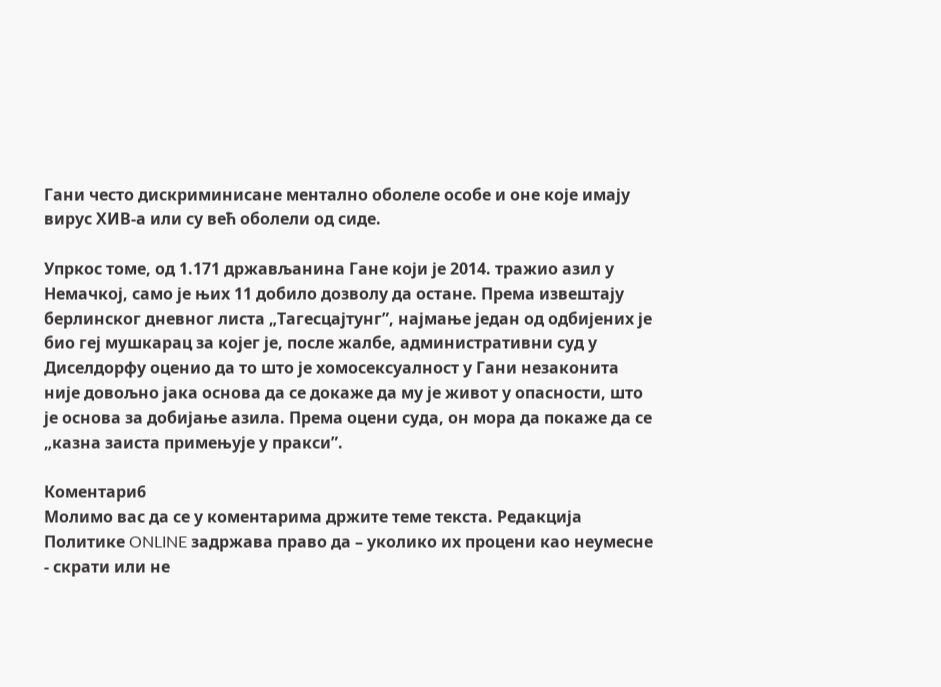Гани често дискриминисане ментално оболеле особе и оне које имају вирус ХИВ-а или су већ оболели од сиде.

Упркос томе, од 1.171 држављанина Гане који је 2014. тражио азил у Немачкој, само је њих 11 добило дозволу да остане. Према извештају берлинског дневног листа „Тагесцајтунг”, најмање један од одбијених је био геј мушкарац за којег је, после жалбе, административни суд у Диселдорфу оценио да то што је хомосексуалност у Гани незаконита није довољно јака основа да се докаже да му је живот у опасности, што је основа за добијање азила. Према оцени суда, он мора да покаже да се „казна заиста примењује у пракси”.

Коментари6
Молимо вас да се у коментарима држите теме текста. Редакција Политике ONLINE задржава право да – уколико их процени као неумесне - скрати или не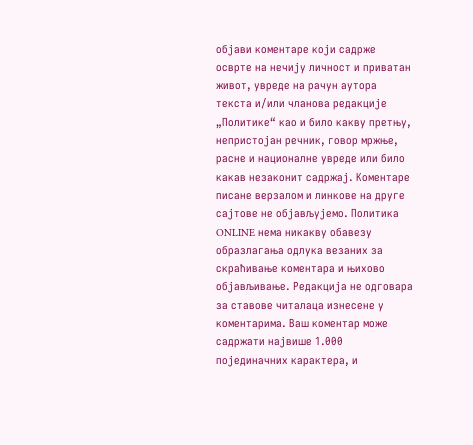објави коментаре који садрже осврте на нечију личност и приватан живот, увреде на рачун аутора текста и/или чланова редакције „Политике“ као и било какву претњу, непристојан речник, говор мржње, расне и националне увреде или било какав незаконит садржај. Коментаре писане верзалом и линкове на друге сајтове не објављујемо. Политика ONLINE нема никакву обавезу образлагања одлука везаних за скраћивање коментара и њихово објављивање. Редакција не одговара за ставове читалаца изнесене у коментарима. Ваш коментар може садржати највише 1.000 појединачних карактера, и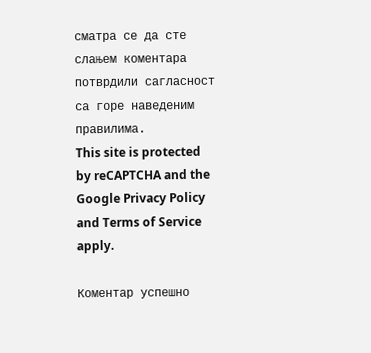сматра се да сте слањем коментара потврдили сагласност са горе наведеним правилима.
This site is protected by reCAPTCHA and the Google Privacy Policy and Terms of Service apply.

Комeнтар успeшно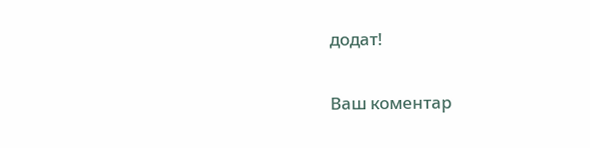додат!

Ваш комeнтар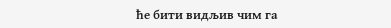ћe бити видљив чим га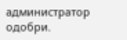администратор одобри.